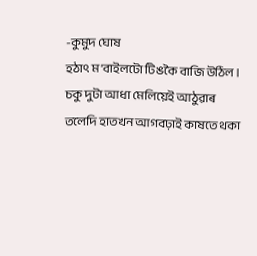-কুমুদ ঘোষ
হঠাৎ ম'বাইলটো টিঙকৈ বাজি উঠিল । চকু দুটা আধা মেলিয়েই আঠুৱাৰ তলেদি হাতখন আগবঢ়াই কাষতে থকা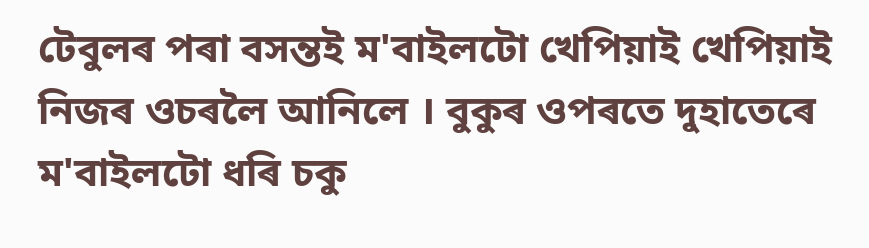টেবুলৰ পৰা বসন্তই ম'বাইলটো খেপিয়াই খেপিয়াই নিজৰ ওচৰলৈ আনিলে । বুকুৰ ওপৰতে দুহাতেৰে ম'বাইলটো ধৰি চকু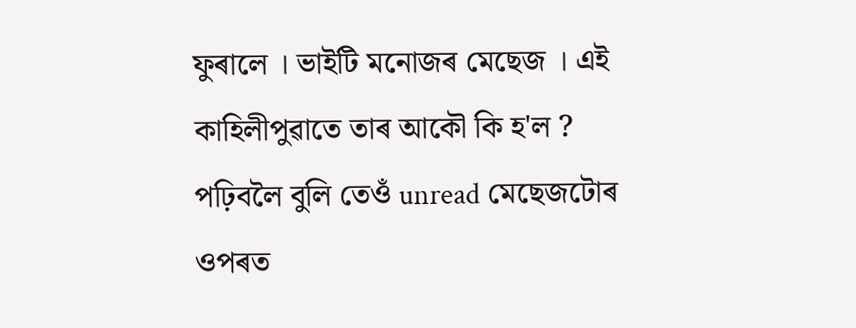ফুৰালে । ভাইটি মনোজৰ মেছেজ । এই কাহিলীপুৱাতে তাৰ আকৌ কি হ'ল ? পঢ়িবলৈ বুলি তেওঁ unread মেছেজটোৰ ওপৰত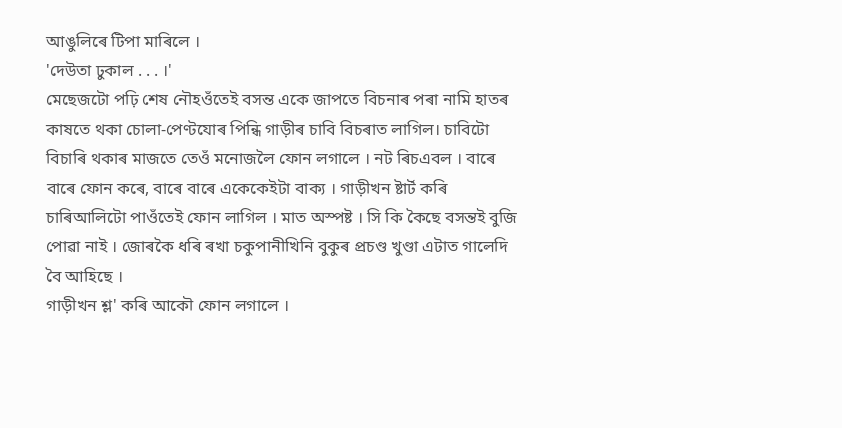আঙুলিৰে টিপা মাৰিলে ।
'দেউতা ঢুকাল . . . ।'
মেছেজটো পঢ়ি শেষ নৌহওঁতেই বসন্ত একে জাপতে বিচনাৰ পৰা নামি হাতৰ কাষতে থকা চোলা-পেণ্টযোৰ পিন্ধি গাড়ীৰ চাবি বিচৰাত লাগিল। চাবিটো বিচাৰি থকাৰ মাজতে তেওঁ মনোজলৈ ফোন লগালে । নট ৰিচএবল । বাৰে বাৰে ফোন কৰে, বাৰে বাৰে একেকেইটা বাক্য । গাড়ীখন ষ্টাৰ্ট কৰি চাৰিআলিটো পাওঁতেই ফোন লাগিল । মাত অস্পষ্ট । সি কি কৈছে বসন্তই বুজি পোৱা নাই । জোৰকৈ ধৰি ৰখা চকুপানীখিনি বুকুৰ প্ৰচণ্ড খুণ্ডা এটাত গালেদি বৈ আহিছে ।
গাড়ীখন শ্ল' কৰি আকৌ ফোন লগালে ।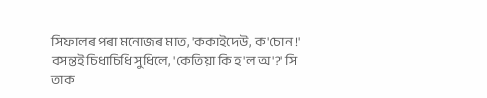সিফালৰ পৰা মনোজৰ মাত, 'ককাইদেউ, ক'চোন !' বসন্তই চিধাচিধি সুধিলে, 'কেতিয়া কি হ'ল অ'?' সি তাক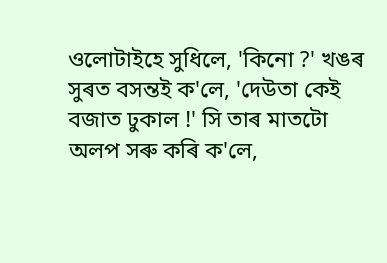ওলোটাইহে সুধিলে, 'কিনো ?' খঙৰ সুৰত বসন্তই ক'লে, 'দেউতা কেই বজাত ঢুকাল !' সি তাৰ মাতটো অলপ সৰু কৰি ক'লে,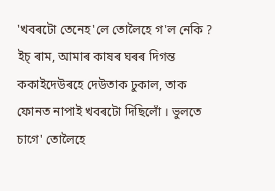'খবৰটো তেনেহ'লে তোলৈহে গ'ল নেকি ? ইচ্ ৰাম, আমাৰ কাষৰ ঘৰৰ দিগন্ত ককাইদেউৰহে দেউতাক ঢুকাল, তাক ফোনত নাপাই খবৰটো দিছিলোঁ । ভুলতে চাগে' তোলৈহে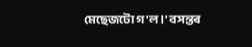মেছেজটো গ'ল ।' বসন্তৰ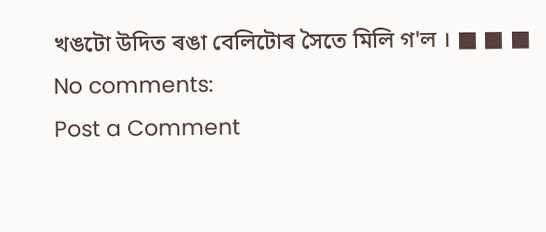খঙটো উদিত ৰঙা বেলিটোৰ সৈতে মিলি গ'ল । ■ ■ ■
No comments:
Post a Comment